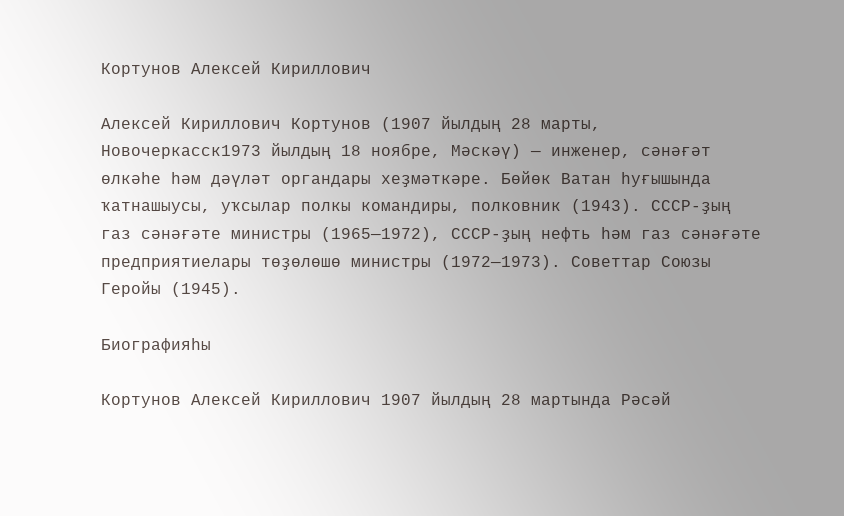Кортунов Алексей Кириллович

Алексей Кириллович Кортунов (1907 йылдың 28 марты, Новочеркасск1973 йылдың 18 ноябре, Мәскәү) — инженер, сәнәғәт өлкәһе һәм дәүләт органдары хеҙмәткәре. Бөйөк Ватан һуғышында ҡатнашыусы, уҡсылар полкы командиры, полковник (1943). СССР-ҙың газ сәнәғәте министры (1965—1972), СССР-ҙың нефть һәм газ сәнәғәте предприятиелары төҙөлөшө министры (1972—1973). Советтар Союзы Геройы (1945).

Биографияһы

Кортунов Алексей Кириллович 1907 йылдың 28 мартында Рәсәй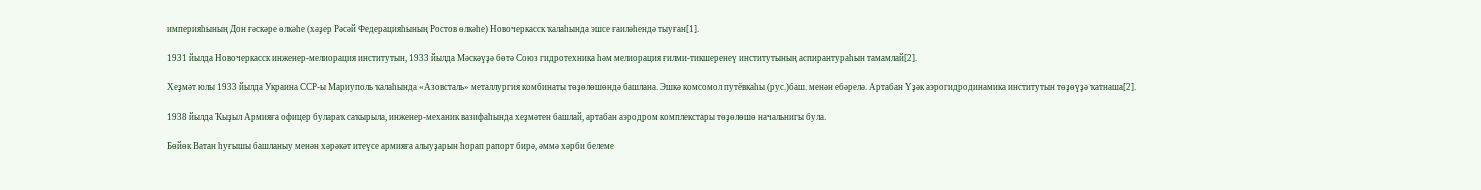империяһының Дон ғәскәре өлкәһе (хәҙер Рәсәй Федерацияһының Ростов өлкәһе) Новочеркасск ҡалаһында эшсе ғаиләһендә тыуған[1].

1931 йылда Новочеркасск инженер-мелиорация институтын, 1933 йылда Мәскәүҙә бөтә Союз гидротехника һәм мелиорация ғилми-тикшеренеү институтының аспирантураһын тамамлай[2].

Хеҙмәт юлы 1933 йылда Украина ССР-ы Мариуполь ҡалаһында «Азовсталь» металлургия комбинаты төҙөлөшөндә башлана. Эшкә комсомол путёвкаһы (рус.)баш. менән ебәрелә. Артабан Үҙәк аэрогидродинамика институтын төҙөүҙә ҡатнаша[2].

1938 йылда Ҡыҙыл Армияға офицер булараҡ саҡырыла, инженер-механик вазифаһында хеҙмәтен башлай, артабан аэродром комплекстары төҙөлөшө начальнигы була.

Бөйөк Ватан һуғышы башланыу менән хәрәкәт итеүсе армияға алыуҙарын һорап рапорт бирә, әммә хәрби белеме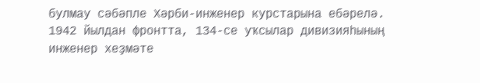булмау сәбәпле Хәрби-инженер курстарына ебәрелә. 1942 йылдан фронтта, 134-се уҡсылар дивизияһының инженер хеҙмәте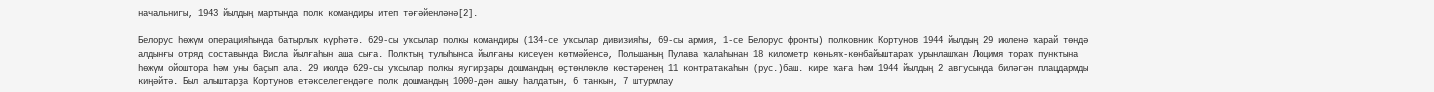начальнигы, 1943 йылдың мартында полк командиры итеп тәғәйенләнә[2].

Белорус һөжүм операцияһында батырлыҡ күрһәтә. 629-сы уҡсылар полкы командиры (134-се уҡсылар дивизияһы, 69-сы армия, 1-се Белорус фронты) полковник Кортунов 1944 йылдың 29 июленә ҡарай төндә алдынғы отряд составында Висла йылғаһын аша сыға. Полктың тулыһынса йылғаны кисеүен көтмәйенсә, Польшаның Пулава ҡалаһынан 18 километр көньяҡ-көнбайыштараҡ урынлашҡан Люцимя тораҡ пунктына һөжүм ойоштора һәм уны баҫып ала. 29 июлдә 629-сы уҡсылар полкы яугирҙары дошмандың өҫтөнлөклө көстәренең 11 контратакаһын (рус.)баш. кире ҡаға һәм 1944 йылдың 2 авгусында биләгән плацдармды киңәйтә. Был алыштарҙа Кортунов етәкселегендәге полк дошмандың 1000-дән ашыу һалдатын, 6 танкын, 7 штурмлау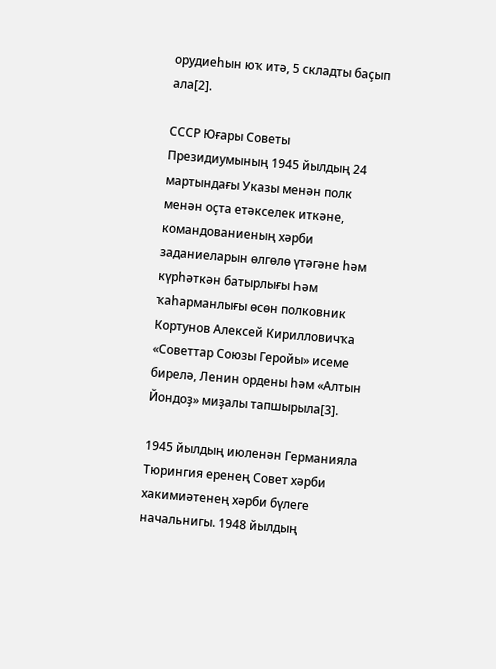орудиеһын юҡ итә, 5 складты баҫып ала[2].

СССР Юғары Советы Президиумының 1945 йылдың 24 мартындағы Указы менән полк менән оҫта етәкселек иткәне, командованиеның хәрби заданиеларын өлгөлө үтәгәне һәм күрһәткән батырлығы Һәм ҡаһарманлығы өсөн полковник Кортунов Алексей Кирилловичҡа «Советтар Союзы Геройы» исеме бирелә, Ленин ордены һәм «Алтын Йондоҙ» миҙалы тапшырыла[3].

1945 йылдың июленән Германияла Тюрингия еренең Совет хәрби хакимиәтенең хәрби бүлеге начальнигы. 1948 йылдың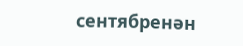сентябренән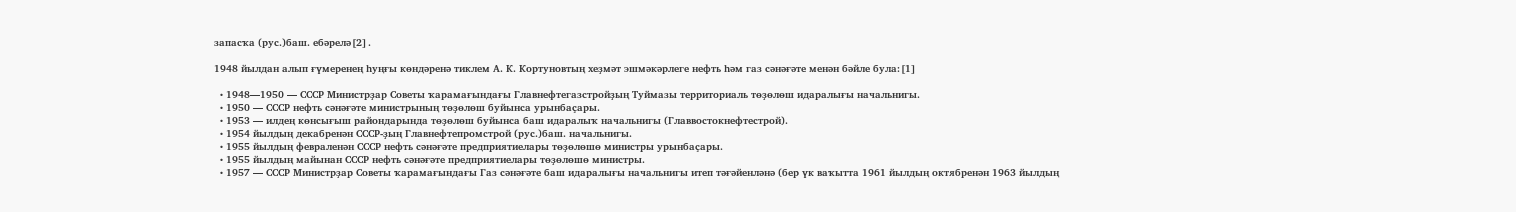запасҡа (рус.)баш. ебәрелә[2].

1948 йылдан алып ғүмеренең һуңғы көндәренә тиклем А. К. Кортуновтың хеҙмәт эшмәкәрлеге нефть һәм газ сәнәғәте менән бәйле була:[1]

  • 1948—1950 — СССР Министрҙар Советы ҡарамағындағы Главнефтегазстройҙың Туймазы территориаль төҙөлөш идаралығы начальнигы.
  • 1950 — СССР нефть сәнәғәте министрының төҙөлөш буйынса урынбаҫары.
  • 1953 — илдең көнсығыш райондарында төҙөлөш буйынса баш идаралыҡ начальнигы (Главвостокнефтестрой).
  • 1954 йылдың декабренән СССР-ҙың Главнефтепромстрой (рус.)баш. начальнигы.
  • 1955 йылдың февраленән СССР нефть сәнәғәте предприятиелары төҙөлөшө министры урынбаҫары.
  • 1955 йылдың майынан СССР нефть сәнәғәте предприятиелары төҙөлөшө министры.
  • 1957 — СССР Министрҙар Советы ҡарамағындағы Газ сәнәғәте баш идаралығы начальнигы итеп тәғәйенләнә (бер үк ваҡытта 1961 йылдың октябренән 1963 йылдың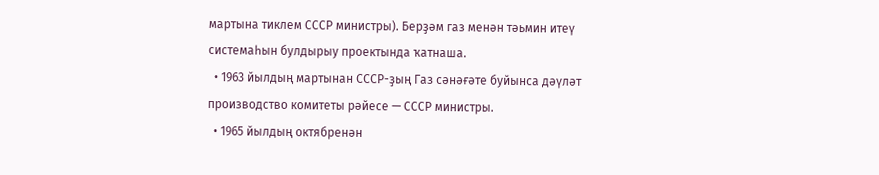мартына тиклем СССР министры). Берҙәм газ менән тәьмин итеү системаһын булдырыу проектында ҡатнаша.
  • 1963 йылдың мартынан СССР-ҙың Газ сәнәғәте буйынса дәүләт производство комитеты рәйесе — СССР министры.
  • 1965 йылдың октябренән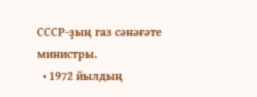СССР-ҙың газ сәнәғәте министры.
  • 1972 йылдың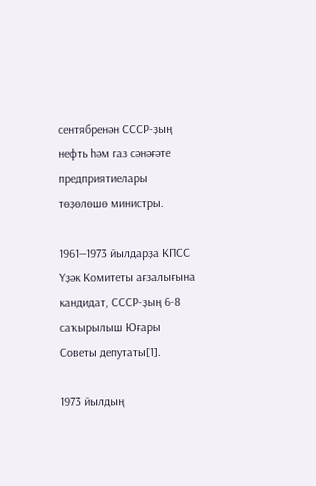сентябренән СССР-ҙың нефть һәм газ сәнәғәте предприятиелары төҙөлөшө министры.

1961—1973 йылдарҙа КПСС Үҙәк Комитеты ағзалығына кандидат, СССР-ҙың 6-8 саҡырылыш Юғары Советы депутаты[1].

1973 йылдың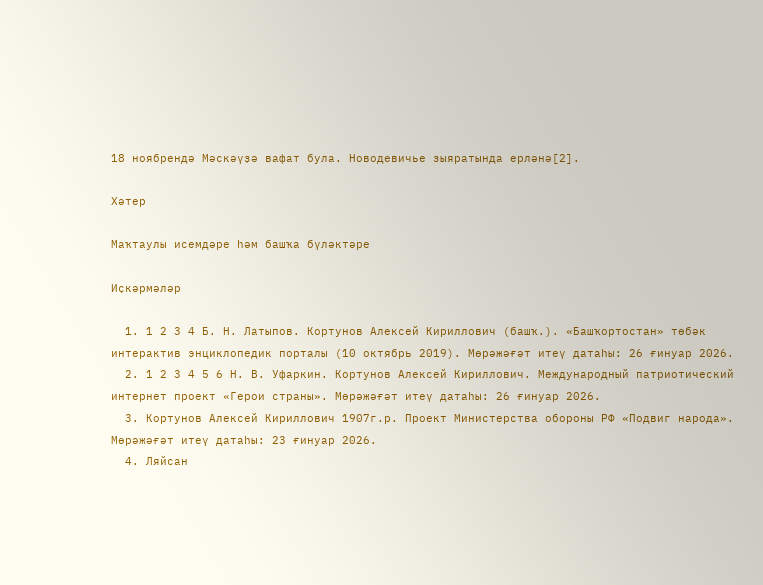18 ноябрендә Мәскәүҙә вафат була. Новодевичье зыяратында ерләнә[2].

Хәтер

Маҡтаулы исемдәре һәм башҡа бүләктәре

Иҫкәрмәләр

  1. 1 2 3 4 Б. Н. Латыпов. Кортунов Алексей Кириллович (башҡ.). «Башҡортостан» төбәк интерактив энциклопедик порталы (10 октябрь 2019). Мөрәжәғәт итеү датаһы: 26 ғинуар 2026.
  2. 1 2 3 4 5 6 Н. В. Уфаркин. Кортунов Алексей Кириллович. Международный патриотический интернет проект «Герои страны». Мөрәжәғәт итеү датаһы: 26 ғинуар 2026.
  3. Кортунов Алексей Кириллович 1907г.р. Проект Министерства обороны РФ «Подвиг народа». Мөрәжәғәт итеү датаһы: 23 ғинуар 2026.
  4. Ляйсан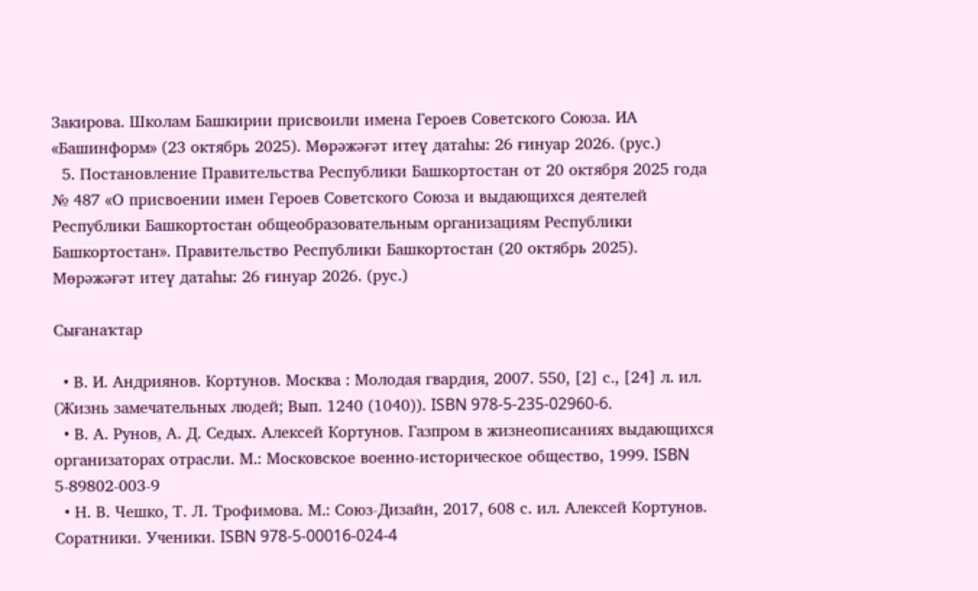Закирова. Школам Башкирии присвоили имена Героев Советского Союза. ИА «Башинформ» (23 октябрь 2025). Мөрәжәғәт итеү датаһы: 26 ғинуар 2026. (рус.)
  5. Постановление Правительства Республики Башкортостан от 20 октября 2025 года № 487 «О присвоении имен Героев Советского Союза и выдающихся деятелей Республики Башкортостан общеобразовательным организациям Республики Башкортостан». Правительство Республики Башкортостан (20 октябрь 2025). Мөрәжәғәт итеү датаһы: 26 ғинуар 2026. (рус.)

Сығанаҡтар

  • В. И. Андриянов. Кортунов. Москва : Молодая гвардия, 2007. 550, [2] с., [24] л. ил. (Жизнь замечательных людей; Вып. 1240 (1040)). ISBN 978-5-235-02960-6.
  • В. А. Рунов, А. Д. Седых. Алексей Кортунов. Газпром в жизнеописаниях выдающихся организаторах отрасли. М.: Московское военно-историческое общество, 1999. ISBN 5-89802-003-9
  • Н. В. Чешко, Т. Л. Трофимова. М.: Союз-Дизайн, 2017, 608 с. ил. Алексей Кортунов. Соратники. Ученики. ISBN 978-5-00016-024-4